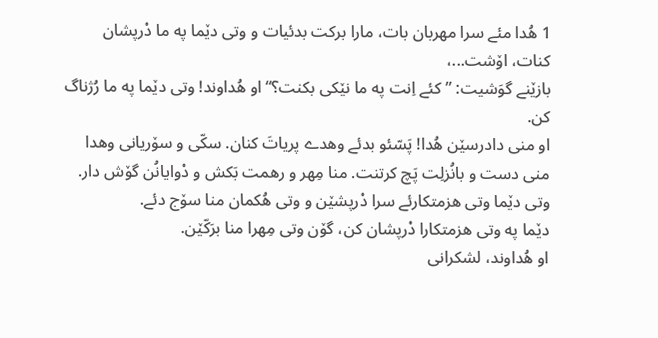1 هُدا مئے سرا مهربان بات، مارا برکت بدئیات و وتی دێما په ما دْرپشان کنات، اۆشت...،
بازێنے گوَشیت: ”کئے اِنت په ما نێکی بکنت؟“ او هُداوند! وتی دێما په ما رُژناگ کن.
او منی دادرسێن هُدا! پَسّئو بدئے وهدے پریاتَ کنان. سکّی و سۆریانی وهدا منی دست و بانُزلِت پَچ کرتنت. منا مِهر و رهمت بَکش و دْوایانُن گۆش دار.
وتی دێما وتی هزمتکارئے سرا دْرپشێن و وتی هُکمان منا سۆج دئے.
دێما په وتی هزمتکارا دْرپشان کن، گۆن وتی مِهرا منا برَکّێن.
او هُداوند، لشکرانی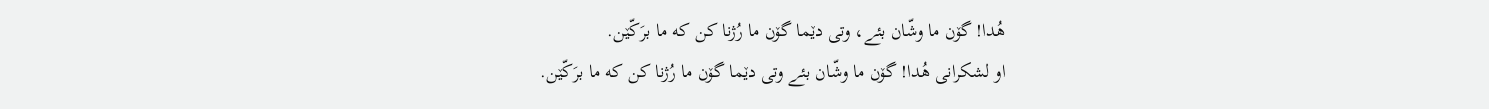هُدا! گۆن ما وشّان بئے، وتی دێما گۆن ما رُژنا کن که ما برَکّێن.
او لشکرانی هُدا! گۆن ما وشّان بئے وتی دێما گۆن ما رُژنا کن که ما برَکّێن.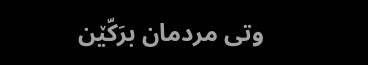وتی مردمان برَکّێن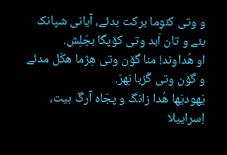و وتی کئوما برکت بدئے، آیانی شپانک بئے و تان اَبد وتی کۆپگا بجّلِش.
او هُداوند! منا گۆن وتی هِژما هکّل مدئے و گۆن وتی گَزبا نِهرّ.
یَهودیَها هُدا زانگ و پجّاه آرگَ بیت، اِسراییلا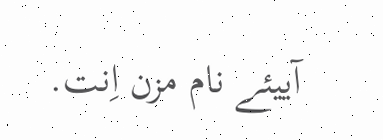آییئے نام مزن اِنت.